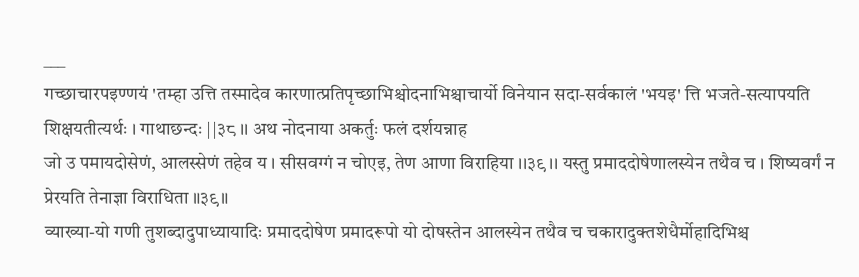___
गच्छाचारपइण्णयं 'तम्हा उत्ति तस्मादेव कारणात्प्रतिपृच्छाभिश्चोदनाभिश्चाचार्यो विनेयान सदा-सर्वकालं 'भयइ' त्ति भजते-सत्यापयति शिक्षयतीत्यर्थः । गाथाछन्दः ||३८ ।। अथ नोदनाया अकर्तुः फलं दर्शयन्नाह
जो उ पमायदोसेणं, आलस्सेणं तहेव य । सीसवग्गं न चोएइ, तेण आणा विराहिया ।।३९ ।। यस्तु प्रमाददोषेणालस्येन तथैव च । शिष्यवर्गं न प्रेरयति तेनाज्ञा विराधिता ॥३९॥
व्याख्या-यो गणी तुशब्दादुपाध्यायादिः प्रमाददोषेण प्रमादरूपो यो दोषस्तेन आलस्येन तथैव च चकारादुक्तशेधैर्मोहादिभिश्च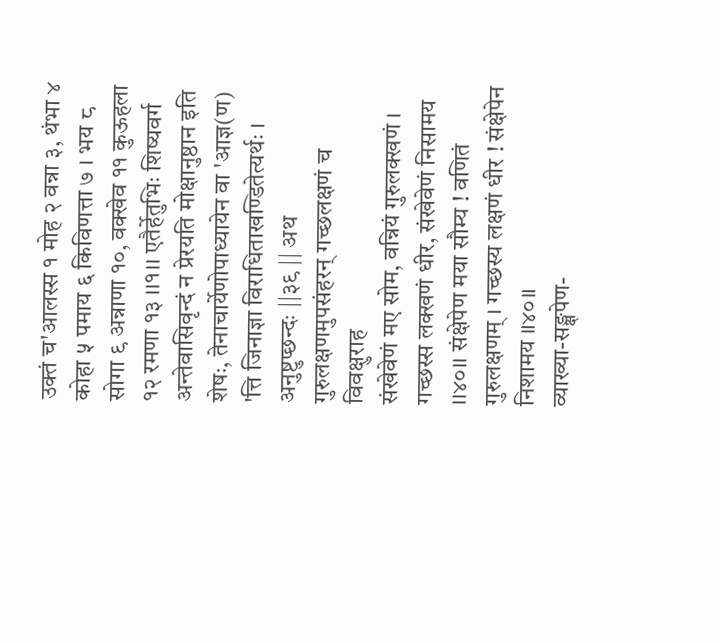उक्तं च'आलस्स १ मोह २ वन्ना ३, थंभा ४ कोहा ५ पमाय ६ किविणत्ता ७ । भय ८ सोगा ९ अन्नाणा १०, वक्खेव ११ कुऊहला १२ रमणा १३ ।।१।। एतैर्हेतुभिः शिष्यवर्ग अन्तेवासिवृन्दं न प्रेरयति मोक्षानुष्ठान इति शेषः, तेनाचार्येणोपाध्यायेन वा 'आज्ञ(ण) 'त्ति जिनाज्ञा विराधिताखण्डितेत्यर्थः । अनुष्टुप्छन्दः ||३९ || अथ गुरुलक्षणमुपसंहरन् गच्छलक्षणं च विवक्षुराह
संखेवेणं मए सोम, वन्नियं गुरुलक्खणं । गच्छस्स लक्खणं धीर, संखेवेणं निसामय ।।४०।। संक्षेपेण मया सौम्य ! वणितं गुरुलक्षणम् । गच्छस्य लक्षणं धीर ! संक्षेपेन निशामय ॥४०॥
व्याख्या-सङ्क्षपेण-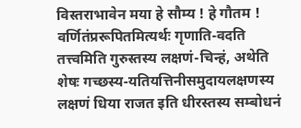विस्तराभावेन मया हे सौम्य ! हे गौतम ! वर्णितंप्ररूपितमित्यर्थः गृणाति-वदति तत्त्वमिति गुरुस्तस्य लक्षणं-चिन्हं, अथेति शेषः गच्छस्य-यतियत्तिनीसमुदायलक्षणस्य लक्षणं धिया राजत इति धीरस्तस्य सम्बोधनं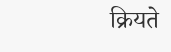क्रियते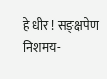हे धीर ! सङ्क्षपेण निशमय-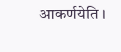आकर्णयेति ।